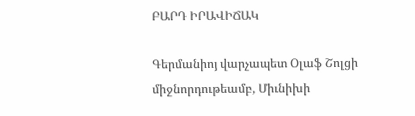ԲԱՐԴ ԻՐԱՎԻՃԱԿ

Գերմանիոյ վարչապետ Օլաֆ Շոլցի միջնորդութեամբ, Միւնիխի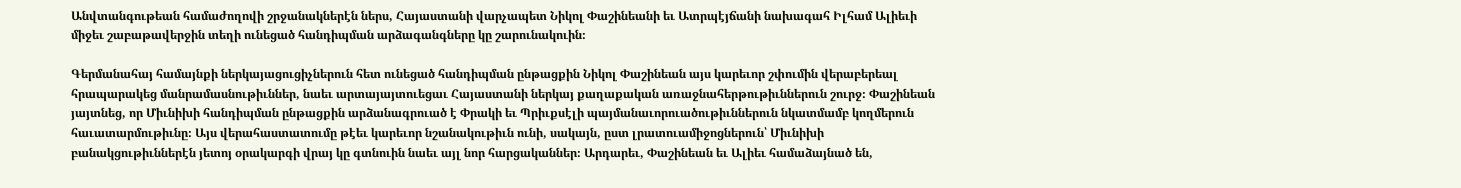Անվտանգութեան համաժողովի շրջանակներէն ներս, Հայաստանի վարչապետ Նիկոլ Փաշինեանի եւ Ատրպէյճանի նախագահ Իլհամ Ալիեւի միջեւ շաբաթավերջին տեղի ունեցած հանդիպման արձագանգները կը շարունակուին։

Գերմանահայ համայնքի ներկայացուցիչներուն հետ ունեցած հանդիպման ընթացքին Նիկոլ Փաշինեան այս կարեւոր շփումին վերաբերեալ հրապարակեց մանրամասնութիւններ, նաեւ արտայայտուեցաւ Հայաստանի ներկայ քաղաքական առաջնահերթութիւններուն շուրջ։ Փաշինեան յայտնեց, որ Միւնիխի հանդիպման ընթացքին արձանագրուած է Փրակի եւ Պրիւքսէլի պայմանաւորուածութիւններուն նկատմամբ կողմերուն հաւատարմութիւնը։ Այս վերահաստատումը թէեւ կարեւոր նշանակութիւն ունի, սակայն, ըստ լրատուամիջոցներուն՝ Միւնիխի բանակցութիւններէն յետոյ օրակարգի վրայ կը գտնուին նաեւ այլ նոր հարցականներ։ Արդարեւ, Փաշինեան եւ Ալիեւ համաձայնած են,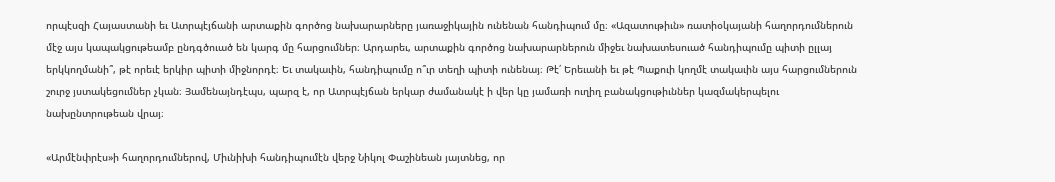որպէսզի Հայաստանի եւ Ատրպէյճանի արտաքին գործոց նախարարները յառաջիկային ունենան հանդիպում մը։ «Ազատութիւն» ռատիօկայանի հաղորդումներուն մէջ այս կապակցութեամբ ընդգծուած են կարգ մը հարցումներ։ Արդարեւ, արտաքին գործոց նախարարներուն միջեւ նախատեսուած հանդիպումը պիտի ըլլայ երկկողմանի՞, թէ որեւէ երկիր պիտի միջնորդէ։ Եւ տակաւին, հանդիպումը ո՞ւր տեղի պիտի ունենայ։ Թէ՛ Երեւանի եւ թէ Պաքուի կողմէ տակաւին այս հարցումներուն շուրջ յստակեցումներ չկան։ Յամենայնդէպս, պարզ է, որ Ատրպէյճան երկար ժամանակէ ի վեր կը յամառի ուղիղ բանակցութիւններ կազմակերպելու նախընտրութեան վրայ։

«Արմէնփրէս»ի հաղորդումներով, Միւնիխի հանդիպումէն վերջ Նիկոլ Փաշինեան յայտնեց, որ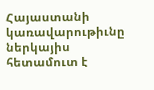Հայաստանի կառավարութիւնը ներկայիս հետամուտ է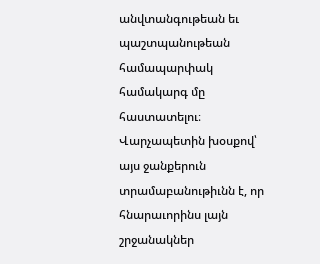անվտանգութեան եւ պաշտպանութեան համապարփակ համակարգ մը հաստատելու։ Վարչապետին խօսքով՝ այս ջանքերուն տրամաբանութիւնն է, որ հնարաւորինս լայն շրջանակներ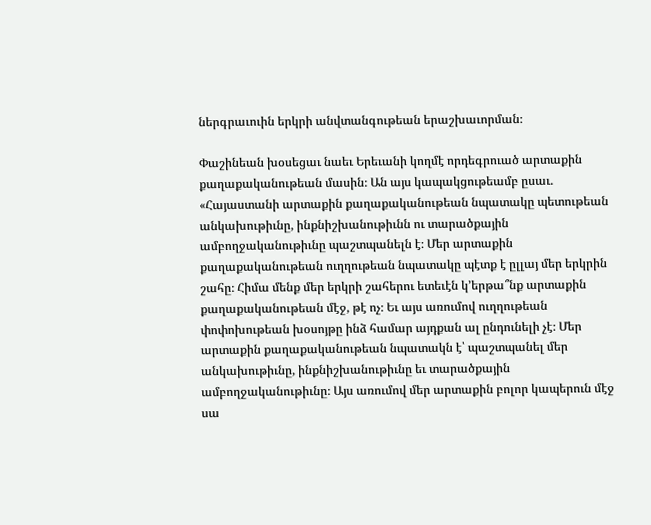ներգրաւուին երկրի անվտանգութեան երաշխաւորման։

Փաշինեան խօսեցաւ նաեւ Երեւանի կողմէ որդեգրուած արտաքին քաղաքականութեան մասին։ Ան այս կապակցութեամբ ըսաւ. «Հայաստանի արտաքին քաղաքականութեան նպատակը պետութեան անկախութիւնը, ինքնիշխանութիւնն ու տարածքային ամբողջականութիւնը պաշտպանելն է։ Մեր արտաքին քաղաքականութեան ուղղութեան նպատակը պէտք է ըլլայ մեր երկրին շահը։ Հիմա մենք մեր երկրի շահերու ետեւէն կ՚երթա՞նք արտաքին քաղաքականութեան մէջ, թէ ոչ։ Եւ այս առումով ուղղութեան փոփոխութեան խօսոյթը ինձ համար այդքան ալ ընդունելի չէ։ Մեր արտաքին քաղաքականութեան նպատակն է՝ պաշտպանել մեր անկախութիւնը, ինքնիշխանութիւնը եւ տարածքային ամբողջականութիւնը։ Այս առումով մեր արտաքին բոլոր կապերուն մէջ սա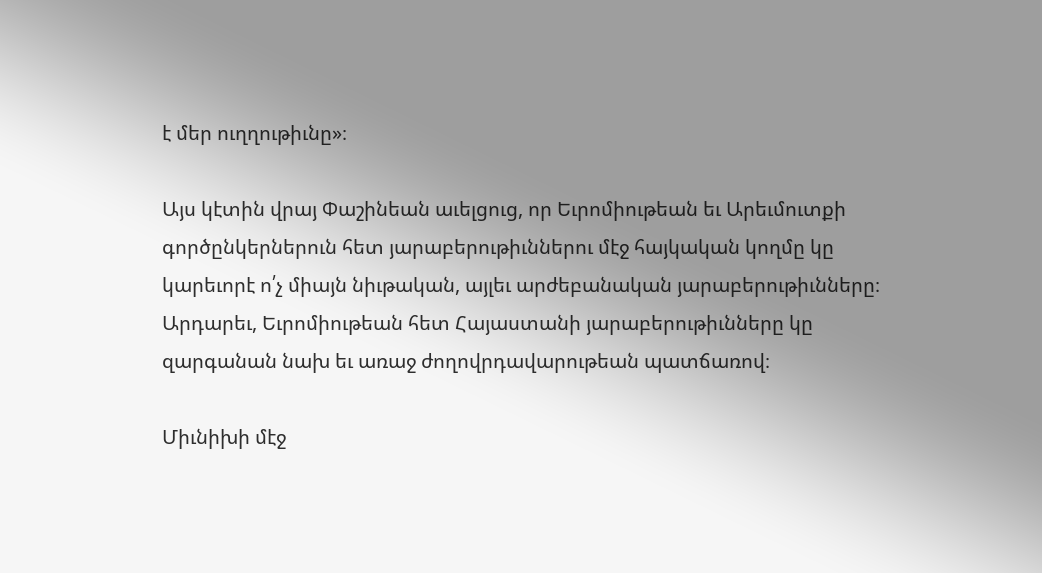է մեր ուղղութիւնը»։

Այս կէտին վրայ Փաշինեան աւելցուց, որ Եւրոմիութեան եւ Արեւմուտքի գործընկերներուն հետ յարաբերութիւններու մէջ հայկական կողմը կը կարեւորէ ո՛չ միայն նիւթական, այլեւ արժեբանական յարաբերութիւնները։ Արդարեւ, Եւրոմիութեան հետ Հայաստանի յարաբերութիւնները կը զարգանան նախ եւ առաջ ժողովրդավարութեան պատճառով։

Միւնիխի մէջ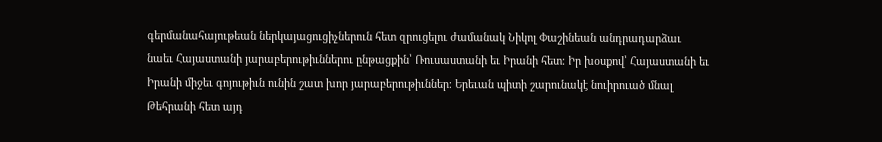գերմանահայութեան ներկայացուցիչներուն հետ զրուցելու ժամանակ Նիկոլ Փաշինեան անդրադարձաւ նաեւ Հայաստանի յարաբերութիւններու ընթացքին՝ Ռուսաստանի եւ Իրանի հետ։ Իր խօսքով՝ Հայաստանի եւ Իրանի միջեւ գոյութիւն ունին շատ խոր յարաբերութիւններ։ Երեւան պիտի շարունակէ նուիրուած մնալ Թեհրանի հետ այդ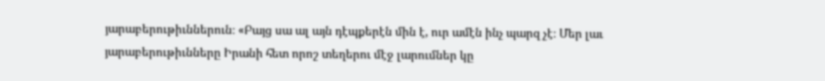յարաբերութիւններուն։ «Բայց սա ալ այն դէպքերէն մին է, ուր ամէն ինչ պարզ չէ։ Մեր լաւ յարաբերութիւնները Իրանի հետ որոշ տեղերու մէջ լարումներ կը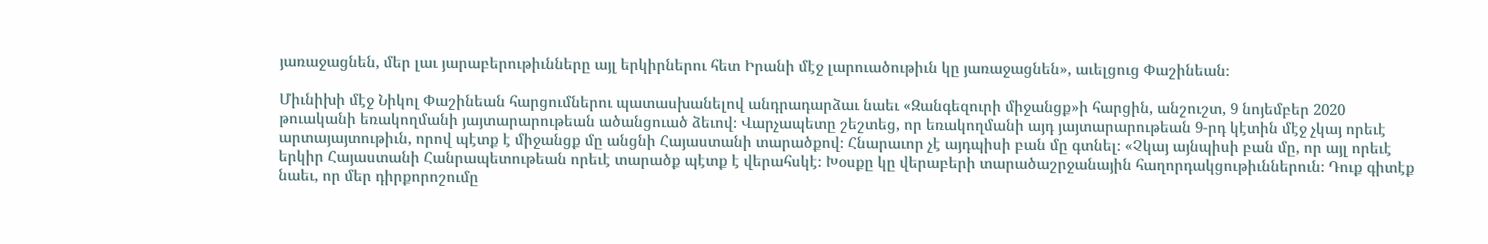յառաջացնեն, մեր լաւ յարաբերութիւնները այլ երկիրներու հետ Իրանի մէջ լարուածութիւն կը յառաջացնեն», աւելցուց Փաշինեան։

Միւնիխի մէջ Նիկոլ Փաշինեան հարցումներու պատասխանելով անդրադարձաւ նաեւ «Զանգեզուրի միջանցք»ի հարցին, անշուշտ, 9 նոյեմբեր 2020 թուականի եռակողմանի յայտարարութեան ածանցուած ձեւով։ Վարչապետը շեշտեց, որ եռակողմանի այդ յայտարարութեան 9-րդ կէտին մէջ չկայ որեւէ արտայայտութիւն, որով պէտք է միջանցք մը անցնի Հայաստանի տարածքով։ Հնարաւոր չէ այդպիսի բան մը գտնել։ «Չկայ այնպիսի բան մը, որ այլ որեւէ երկիր Հայաստանի Հանրապետութեան որեւէ տարածք պէտք է վերահսկէ։ Խօսքը կը վերաբերի տարածաշրջանային հաղորդակցութիւններուն։ Դուք գիտէք նաեւ, որ մեր դիրքորոշումը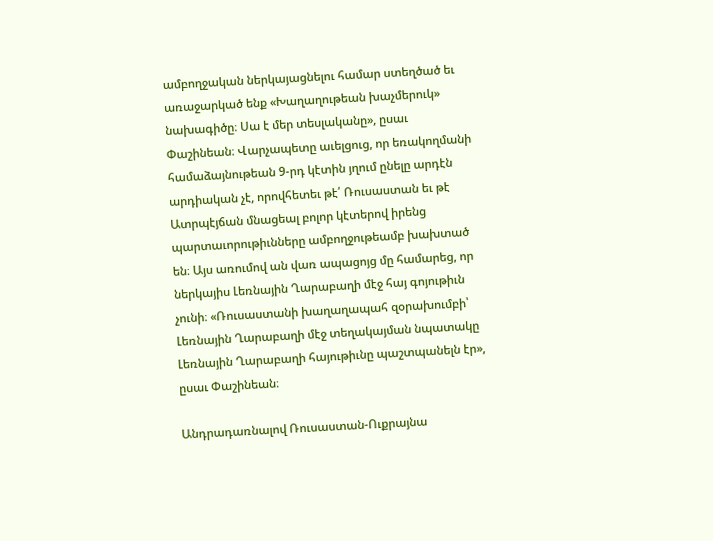ամբողջական ներկայացնելու համար ստեղծած եւ առաջարկած ենք «Խաղաղութեան խաչմերուկ» նախագիծը։ Սա է մեր տեսլականը», ըսաւ Փաշինեան։ Վարչապետը աւելցուց, որ եռակողմանի համաձայնութեան 9-րդ կէտին յղում ընելը արդէն արդիական չէ, որովհետեւ թէ՛ Ռուսաստան եւ թէ Ատրպէյճան մնացեալ բոլոր կէտերով իրենց պարտաւորութիւնները ամբողջութեամբ խախտած են։ Այս առումով ան վառ ապացոյց մը համարեց, որ ներկայիս Լեռնային Ղարաբաղի մէջ հայ գոյութիւն չունի։ «Ռուսաստանի խաղաղապահ զօրախումբի՝ Լեռնային Ղարաբաղի մէջ տեղակայման նպատակը Լեռնային Ղարաբաղի հայութիւնը պաշտպանելն էր», ըսաւ Փաշինեան։

Անդրադառնալով Ռուսաստան-Ուքրայնա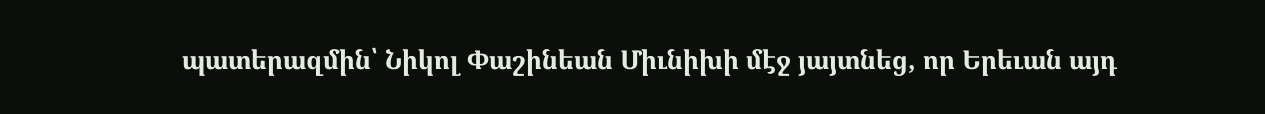պատերազմին՝ Նիկոլ Փաշինեան Միւնիխի մէջ յայտնեց, որ Երեւան այդ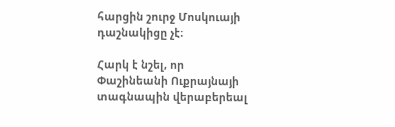հարցին շուրջ Մոսկուայի դաշնակիցը չէ։

Հարկ է նշել, որ Փաշինեանի Ուքրայնայի տագնապին վերաբերեալ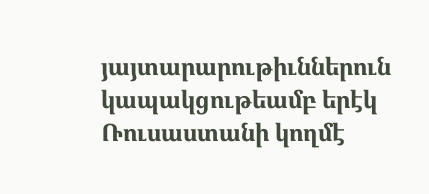յայտարարութիւններուն կապակցութեամբ երէկ Ռուսաստանի կողմէ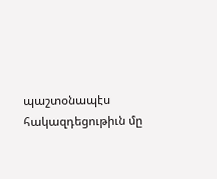պաշտօնապէս հակազդեցութիւն մը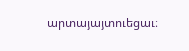արտայայտուեցաւ։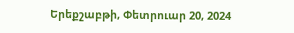Երեքշաբթի, Փետրուար 20, 2024